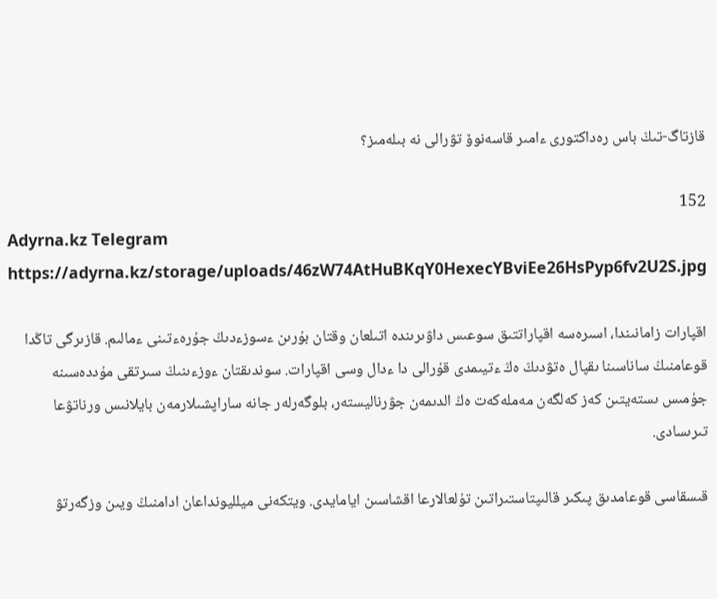قازتاگ-تىڭ باس رەداكتورى ءامىر قاسەنوۆ تۋرالى نە بىلەمىز؟

152
Adyrna.kz Telegram
https://adyrna.kz/storage/uploads/46zW74AtHuBKqY0HexecYBviEe26HsPyp6fv2U2S.jpg

اقپارات زامانىندا، اسىرەسە اقپاراتتىق سوعىس داۋىرىندە اتىلعان وقتان بۇرىن ءسوزءدىڭ جۇرەءتىنى ءمالىم. قازىرگى تاڭدا قوعامنىڭ ساناسىنا ىقپال ەتۋدىڭ ەڭ ءتيىمدى قۇرالى دا ءدال وسى اقپارات. سوندىقتان ءوزءىنىڭ سىرتقى مۇددەسىنە جۇمىس ىستەيتىن كەز كەلگەن مەملەكەت ەڭ الدىمەن جۋرناليستەر، بلوگەرلەر جانە ساراپشىلارمەن بايلانىس ورناتۋعا تىرىسادى.

قىسقاسى قوعامدىق پىكىر قالىپتاستىراتىن تۇلعالارعا اقشاسىن ايامايدى. ويتكەنى ميلليونداعان ادامنىڭ ويىن وزگەرتۋ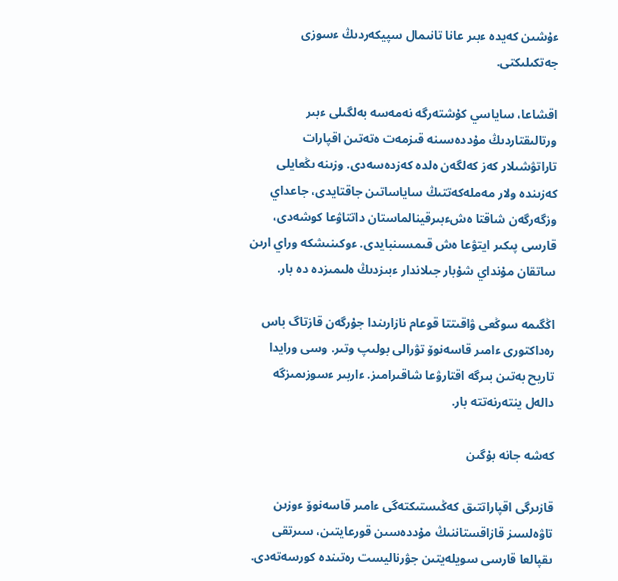ءۇشىن كەيدە ءبىر عانا تانىمال سپيكەردىڭ ءسوزى جەتكىلىكتى.

اقشاعا، ساياسي كۇشتەرگە نەمەسە بەلگىلى ءبىر ورتالىقتاردىڭ مۇددەسىنە قىزمەت ەتەتىن اقپارات تاراتۋشىلار كەز كەلگەن ەلدە كەزدەسەدى. وزىنە ىڭعايلى كەزىندە ولار مەملەكەتتىڭ ساياساتىن جاقتايدى، جاعداي وزگەرگەن شاقتا ەشءبىرقينالماستان داتتاۋعا كوشەدى، قارسى پىكىر ايتۋعا ەش قىمسىنبايدى. ءوكىنىشكە وراي ارىن ساتقان مۇنداي شۇبار جىلاندار ءبىزدىڭ ەلىمىزدە دە بار.

اڭگىمە سوڭعى ۋاقىتتا قوعام نازارىندا جۇرگەن قازتاگ باس رەداكتورى ءامىر قاسەنوۆ تۋرالى بولىپ وتىر. وسى ورايدا تاريح بەتىن بىرگە اقتارۋعا شاقىرامىز. ءاربىر ءسوزىمىزگە دالەل ينتەرنەتتە بار.

كەشە جانە بۇگىن

قازىرگى اقپاراتتىق كەڭىستىكتەگى ءامىر قاسەنوۆ ءوزىن تاۋەلسىز قازاقستاننىڭ مۇددەسىن قورعايتىن، سىرتقى ىقپالعا قارسى سويلەيتىن جۋرناليست رەتىندە كورسەتەدى.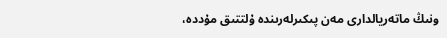ونىڭ ماتەريالدارى مەن پىكىرلەرىندە ۇلتتىق مۇددە،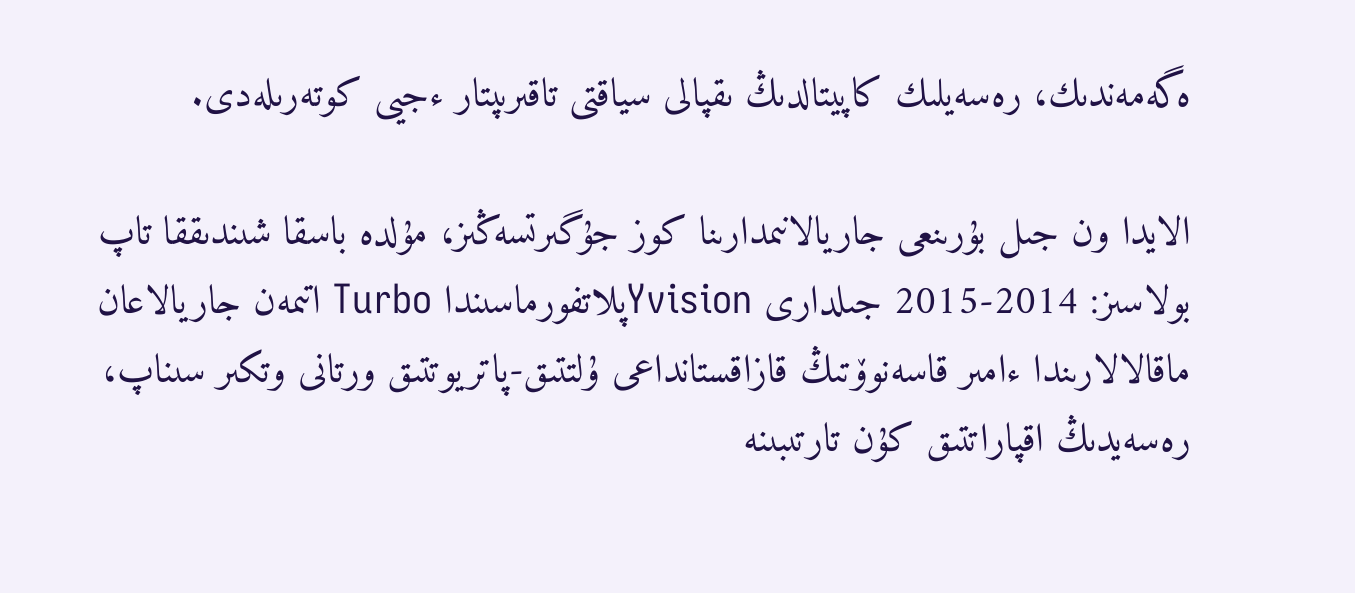ەگەمەندىك، رەسەيلىك كاپيتالدىڭ ىقپالى سياقتى تاقىرىپتار ءجيى كوتەرىلەدى.

الايدا ون جىل بۇرىنعى جاريالانىمدارىنا كوز جۇگىرتسەڭىز، مۇلدە باسقا شىندىققا تاپ بولاسىز: 2014-2015 جىلدارى Yvisionپلاتفورماسىندا Turbo اتىمەن جاريالاعان ماقالالارىندا ءامىر قاسەنوۆتىڭ قازاقستانداعى ۇلتتىق-پاتريوتتىق ورتانى وتكىر سىناپ، رەسەيدىڭ اقپاراتتىق كۇن تارتىبىنە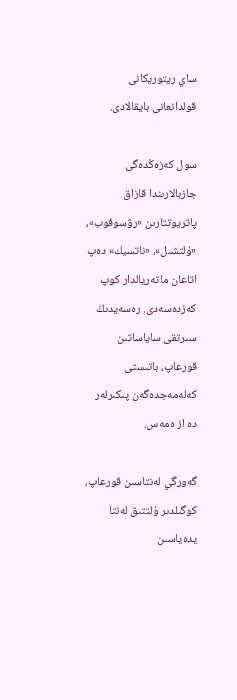ساي ريتوريكانى قولدانعانى بايقالادى.

سول كەزەڭدەگى جازبالارىندا قازاق پاتريوتتارىن «رۋسوفوب»، «ۇلتشىل»، «ناتسيك» دەپ اتاعان ماتەريالدار كوپ كەزدەسەدى. رەسەيدىڭ سىرتقى ساياساتىن قورعاپ، باتىستى كەلەمەجدەگەن پىكىرلەر دە از ەمەس.

گەورگي لەنتاسىن قورعاپ، كوگىلدىر ۇلتتىق لەنتا يدەياسىن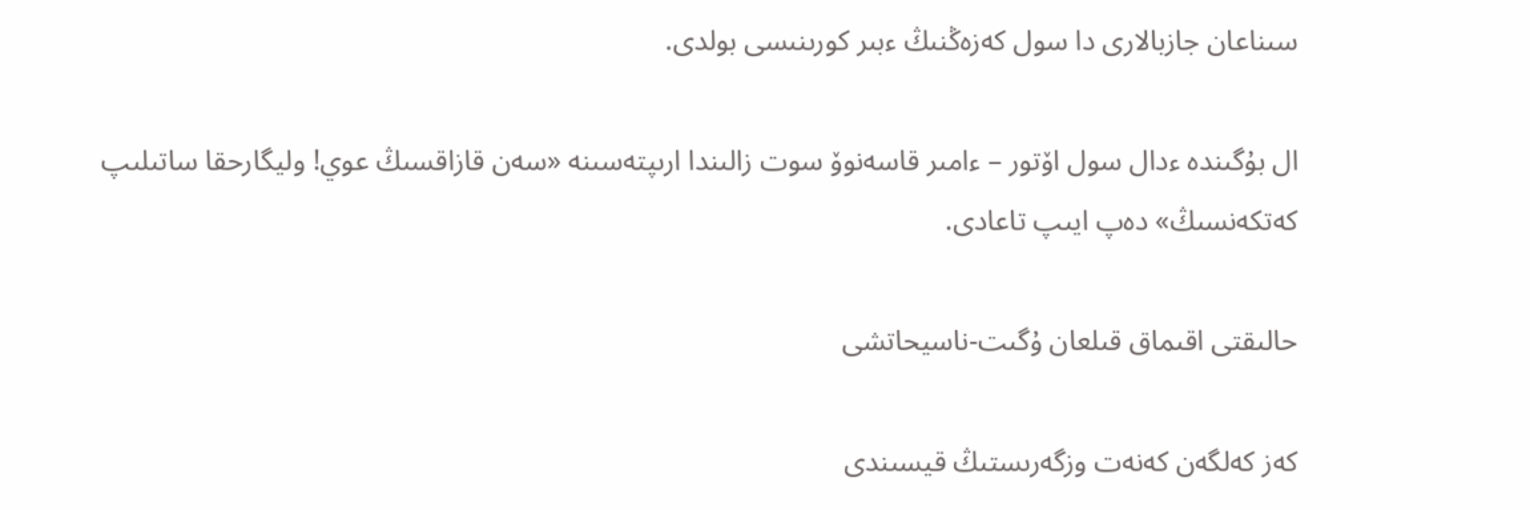سىناعان جازبالارى دا سول كەزەڭنىڭ ءبىر كورىنىسى بولدى.

ال بۇگىندە ءدال سول اۆتور – ءامىر قاسەنوۆ سوت زالىندا ارىپتەسىنە «سەن قازاقسىڭ عوي! وليگارحقا ساتىلىپ كەتكەنسىڭ» دەپ ايىپ تاعادى.

حالىقتى اقىماق قىلعان ۇگىت-ناسيحاتشى

كەز كەلگەن كەنەت وزگەرىستىڭ قيسىندى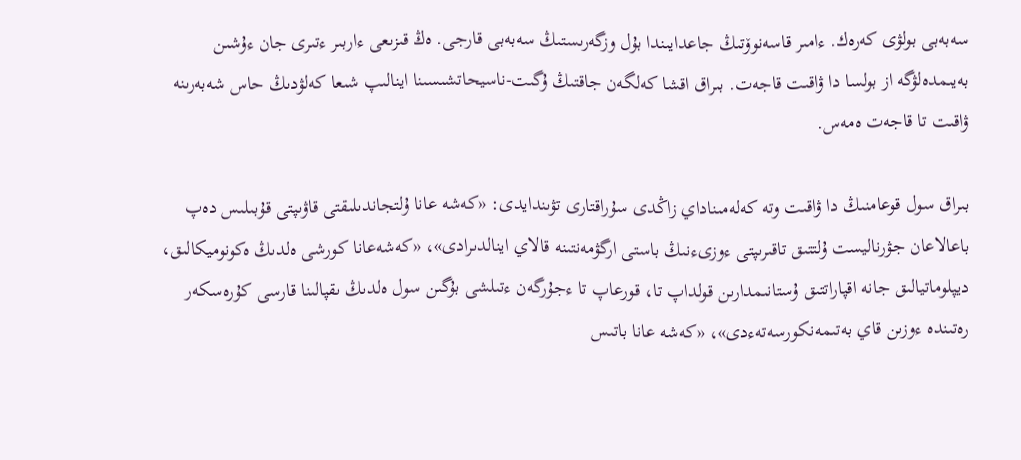سەبەبى بولۋى كەرەك. ءامىر قاسەنوۆتىڭ جاعدايىندا بۇل وزگەرىستىڭ سەبەبى قارجى. ەڭ قىزىعى ءاربىر ءتىرى جان ءۇشىن بەيىمدەلۋگە از بولسا دا ۋاقىت قاجەت. بىراق اقشا كەلگەن جاقتىڭ ۇگىت-ناسيحاتشىسىنا اينالىپ شىعا كەلۋدىڭ حاس شەبەرىنە ۋاقىت تا قاجەت ەمەس.

بىراق سول قوعامنىڭ دا ۋاقىت وتە كەلەمىناداي زاڭدى سۇراقتارى تۋىندايدى: «كەشە عانا ۇلتجاندىلىقتى قاۋىپتى قۇبىلىس دەپ باعالاعان جۋرناليست ۇلتتىق تاقىرىپتى ءوزىءنىڭ باستى ارگۋمەنتىنە قالاي اينالدىرادى»، «كەشەعانا كورشى ەلدىڭ ەكونوميكالىق، ديپلوماتيالىق جانە اقپاراتتىق ۇستانىمدارىن قولداپ تا، قورعاپ تا ءجۇرگەن ءتىلشى بۇگىن سول ەلدىڭ ىقپالىنا قارسى كۇرەسكەر رەتىندە ءوزىن قاي بەتىمەنكورسەتەءدى»، «كەشە عانا باتىس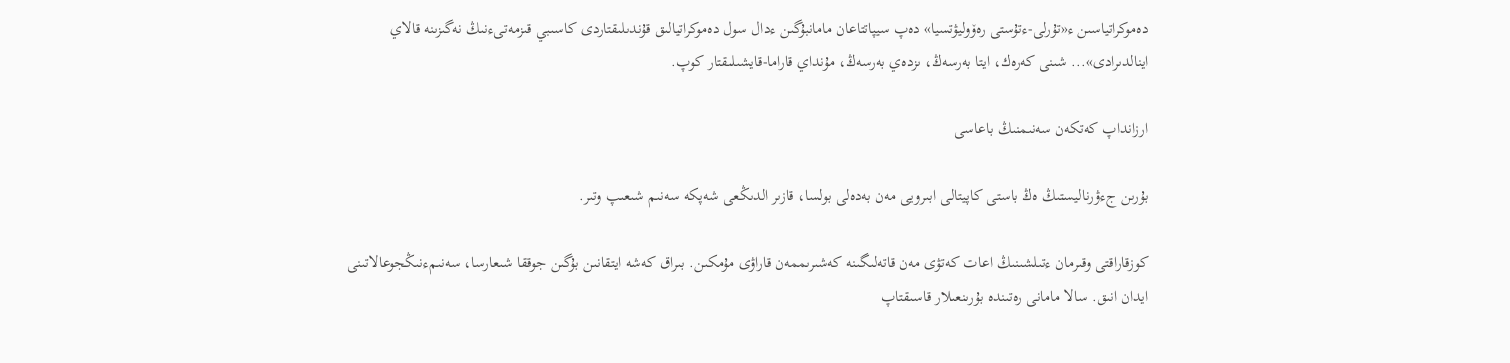دەموكراتياسىن ء«تۇرلى-ءتۇستى رەۆوليۋتسيا» دەپ سيپاتتاعان مامانبۇگىن ءدال سول دەموكراتيالىق قۇندىلىقتاردى كاسىبي قىزمەتىءنىڭ نەگىزىنە قالاي اينالدىرادى»... شىنى كەرەك، ايتا بەرسەڭ، ىزدەي بەرسەڭ، مۇنداي قاراما-قايشىلىقتار كوپ.

ارزانداپ كەتكەن سەنىمنىڭ باعاسى

بۇرىن جءۋرناليستىڭ ەڭ باستى كاپيتالى ابىرويى مەن بەدەلى بولسا، قازىر الدىڭعى شەپكە سەنىم شىعىپ وتىر.

كوزقاراقتى وقىرمان ءتىلشىنىڭ اعات كەتۋى مەن قاتەلىگىنە كەشىرىممەن قاراۋى مۇمكىن. بىراق كەشە ايتقانىن بۇگىن جوققا شىعارسا، سەنىمءنىڭجوعالاتىنى ايدان انىق. سالا مامانى رەتىندە بۇرىنعىلار قاسىقتاپ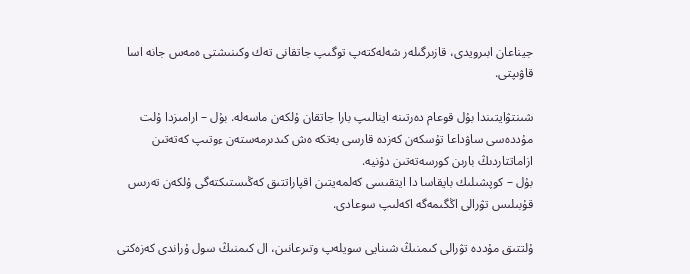جيناعان ابىرويدى، قازىرگىلەر شەلەكتەپ توگىپ جاتقانى تەك وكىنىشتى ەمەس جانە اسا قاۋىپتى.

شىنتۋايتىندا بۇل قوعام دەرتىنە اينالىپ بارا جاتقان ۇلكەن ماسەلە. بۇل – ارامىزدا ۇلت مۇددەسى ساۋداعا تۇسكەن كەزدە قارسى بەتكە ەش كىدىرمەستەن ءوتىپ كەتەتىن ازاماتتاردىڭ بارىن كورسەتەتىن دۇنيە.
بۇل – كوپشىلىك بايقاسا دا ايتقىسى كەلمەيتىن اقپاراتتىق كەڭىستىكتەگى ۇلكەن تەرىس قۇبىلىس تۋرالى اڭگىمەگە اكەلىپ سوعادى.

ۇلتتىق مۇددە تۋرالى كىمنىڭ شىنايى سويلەپ وتىرعانىن، ال كىمنىڭ سول ۇراندى كەزەكتى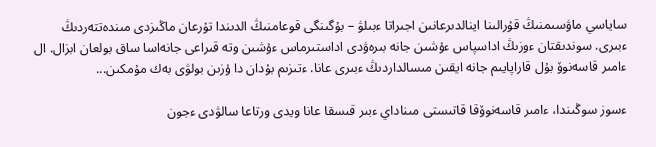ساياسي ماۋسىمنىڭ قۇرالىنا اينالدىرعانىن اجىراتا ءبىلۋ – بۇگىنگى قوعامنىڭ الدىندا تۇرعان ماڭىزدى مىندەتتەردىڭ ءبىرى. سوندىقتان ءوزىڭ اداسپاس ءۇشىن جانە بىرەۋدى اداستىرماس ءۇشىن وتە قىراعى جانەاسا ساق بولعان ابزال. ال ءامىر قاسەنوۆ بۇل قاراپايىم جانە ايقىن مىسالداردىڭ ءبىرى عانا. ءتىزىم بۇدان دا ۇزىن بولۋى بەك مۇمكىن...

ءسوز سوڭىندا، ءامىر قاسەنوۆقا قاتىستى مىناداي ءبىر قىسقا عانا ويدى ورتاعا سالۋدى ءجون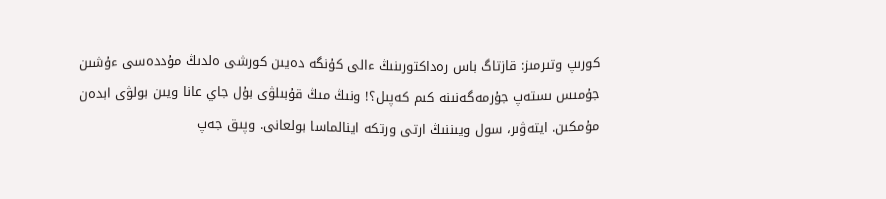كورىپ وتىرمىز: قازتاگ باس رەداكتورىنىڭ ءالى كۇنگە دەيىن كورشى ەلدىڭ مۇددەسى ءۇشىن جۇمىس ىستەپ جۇرمەگەنىنە كىم كەپىل؟! ونىڭ مىڭ قۇبىلۋى بۇل جاي عانا ويىن بولۋى ابدەن مۇمكىن. ايتەۋىر، سول ويىننىڭ ارتى ورتكە اينالماسا بولعانى. وپىق جەپ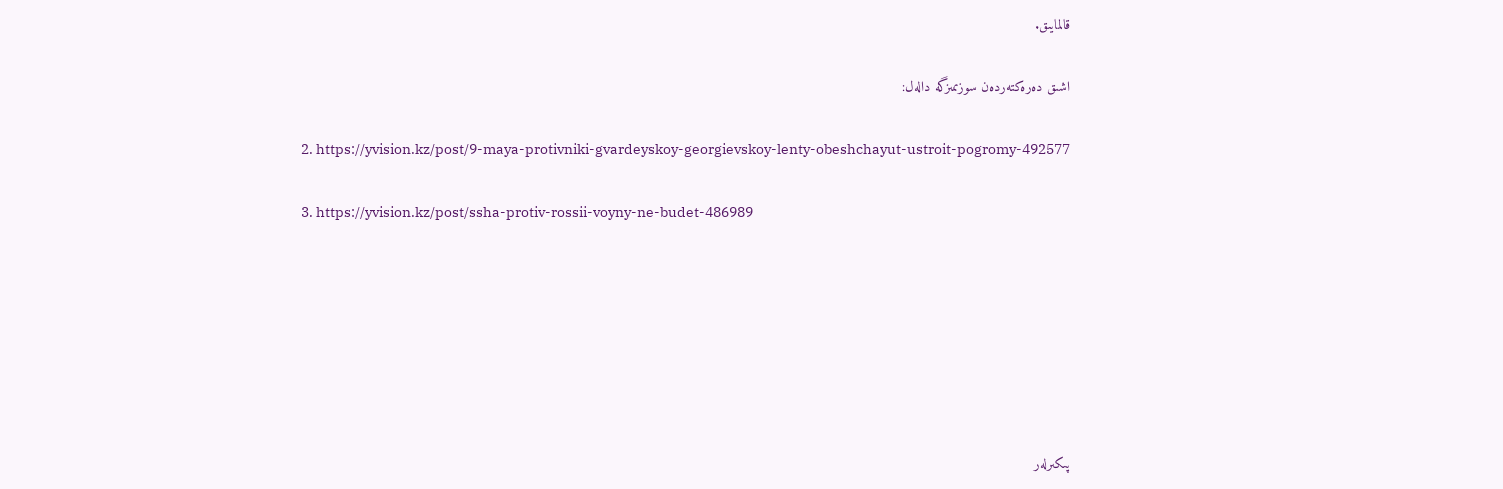قالمايىق.

اشىق دەرەكتەردەن سوزىمىزگە دالەل:

2. https://yvision.kz/post/9-maya-protivniki-gvardeyskoy-georgievskoy-lenty-obeshchayut-ustroit-pogromy-492577

3. https://yvision.kz/post/ssha-protiv-rossii-voyny-ne-budet-486989







پىكىرلەر